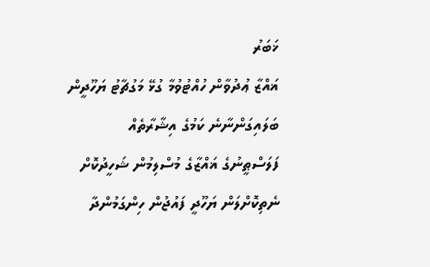ޚަބަރު
ޣައްޒާ ޢުދުވާން ހުއްޓުވުމާ ގުޅޭ މަގުޗާޓު ޔަހޫދީން ބަލައިގަންނާނެ ކަމުގެ އިޝާރާތެއް
ފަލަސްޠީނުގެ ޣައްޒާގެ މުސްލިމުން ޝަހީދުކޮށް ނެތިކޮށްލަން ޔަހޫދީ ފައުޖުން ހިންގަމުންދާ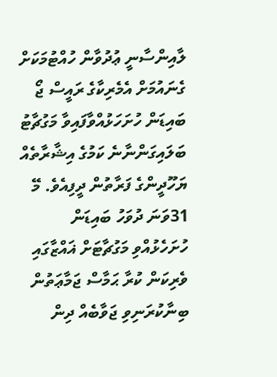ލާއިންސާނީ ޢުދުވާން ހުއްޓުމަކަށް ގެނައުމަށް އެމެރިކާގެ ރައީސް ޖޯ ބައިޑަން ހުށަހަޅުއްވާފައިވާ މަގުޗާޓު ބަލައިގަންނާނެ ކަމުގެ އިޝާރާތެއް ޔަހޫދީންގެ ފަރާތުން ދީފިއެވެ. މޭ 31ވަނަ ދުވަހު ބައިޑަން ހުށަހެޅުއްވި މަގުޗާޓަށް ޣައްޒާގައި ވެރިކަން ކުރާ ޙަމާސް ޖަމާޢަތުން ބިނާކުރަނިވި ޖަވާބެއް ދިން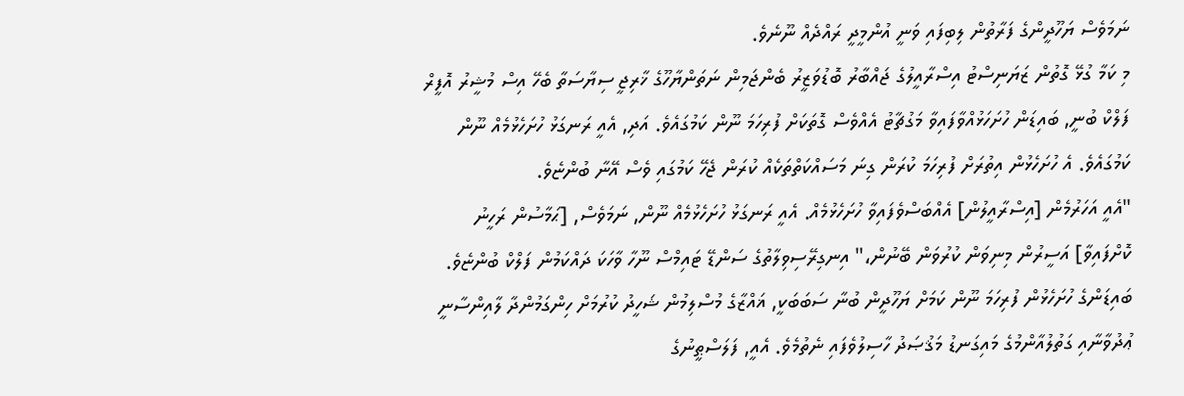ނަމަވެސް ޔަހޫދީންގެ ފަރާތުން ލިބިފައި ވަނީ އުންމީދީ ރައްދެއް ނޫނެވެ.
މި ކަމާ ގުޅޭ ގޮތުން ޒަޔަނިސްޓު އިސްރާއީލުގެ ޖައްބާރު ބޮޑުވަޒީރު ބެންޖަމިން ނަތަންޔާހޫގެ ޚާރިޖީ ސިޔާސަތާ ބެހޭ އިސް މުޝީރު އޮފީރް ފަލްކް ބުނީ, ބައިޑަން ހުށަހަޅުއްވާފައިވާ މަގުޗާޓު އެއްވެސް ގޮތަކަށް ފުރިހަމަ ނޫން ކަމުގައެވެ. އަދި, އެއީ ރަނގަޅު ހުށަހެޅުމެއް ނޫން ކަމުގައެވެ. އެ ހުށަހެޅުން އިތުރަށް ފުރިހަމަ ކުރަން ގިނަ މަސައްކަތްތަކެއް ކުރަން ޖެހޭ ކަމުގައި ވެސް އޭނާ ބުންޏެވެ.
"އެއީ އަހަރުމެން [އިސްރާއީލުން] އެއްބަސްވެފައިވާ ހުށަހެޅުމެއް. އެއީ ރަނގަޅު ހުށަހެޅުމެއް ނޫން, ނަމަވެސް, [ޙަމާސުން ރަހީނު ކޮށްފައިވާ] އަސީރުން މިނިވަން ކުރުވަން ބޭނުން،" އިނގިރޭސިވިލާތުގެ ސަންޑޭ ޓައިމްސް ނޫހާ ވާހަކަ ދައްކަމުން ފަލްކް ބުންޏެވެ.
ބައިޑަންގެ ހުށަހެޅުން ފުރިހަމަ ނޫން ކަމަށް ޔަހޫދީން ބުނާ ސަބަބަކީ, ޣައްޒާގެ މުސްލިމުން ޝަހީދު ކުރުމަށް ހިންގަމުންދާ ލާއިންސާނީ ޢުދުވާނާއި ގަތުލުއާންމުގެ މައިގަނޑު މަޤުޞަދު ހާސިލުވެފައި ނެތުމެވެ. އެއީ, ފަލަސްޠީނުގެ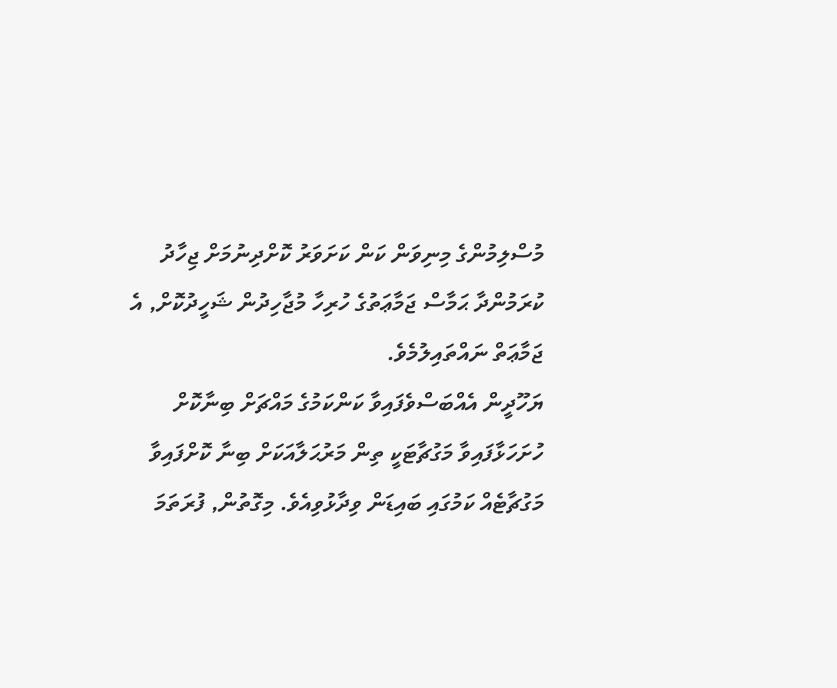މުސްލިމުންގެ މިނިވަން ކަން ކަށަވަރު ކޮށްދިނުމަށް ޖިހާދު ކުރަމުންދާ ޙަމާސް ޖަމާޢަތުގެ ހުރިހާ މުޖާހިދުން ޝަހީދުކޮށް, އެ ޖަމާޢަތް ނައްތައިލުމެވެ.
ޔަހޫދީން އެއްބަސްވެފައިވާ ކަންކަމުގެ މައްޗަށް ބިނާކޮށް ހުށަހަޅާފައިވާ މަގުޗާޓަކީ ތިން މަރުޙަލާއަކަށް ބިނާ ކޮށްފައިވާ މަގުޗާޓެއް ކަމުގައި ބައިޑަން ވިދާޅުވިއެވެ. މިގޮތުން, ފުރަތަމަ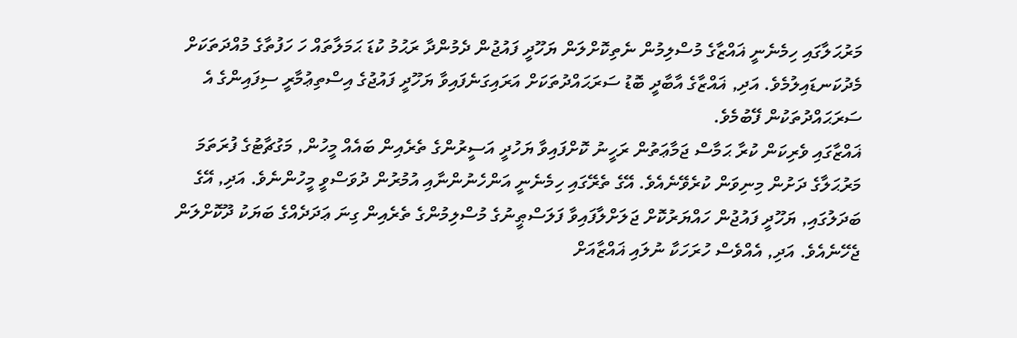މަރުޙަލާގައި ހިމެނެނީ ޣައްޒާގެ މުސްލިމުން ނެތިކޮށްލަން ޔަހޫދީ ފައުޖުން ދެމުންދާ ރަޙުމު ކުޑަ ޙަމަލާތައް ހަ ހަފުތާގެ މުއްދަތަކަށް މެދުކަނޑައިލުމެވެ. އަދި, ޣައްޒާގެ އާބާދީ ބޮޑު ސަރަޙައްދުތަކަށް އަރައިގަނެފައިވާ ޔަހޫދީ ފައުޖުގެ އިސްތިޢުމާރީ ސިފައިންގެ އެ ސަރަޙައްދުތަކުން ފޭބުމެވެ.
ޣައްޒާގައި ވެރިކަން ކުރާ ޙަމާސް ޖަމާޢަތުން ރަހީނު ކޮށްފައިވާ ޔަހުދީ އަސީރުންގެ ތެރެއިން ބައެއް މީހުން, މަގުޗާޓުގެ ފުރަތަމަ މަރުޙަލާގެ ދަށުން މިނިވަން ކުރެވޭނެއެވެ. އޭގެ ތެރޭގައި ހިމެނެނީ އަންހެނުންނާއި އުމުރުން ދުވަސްވީ މީހުންނެވެ. އަދި, އޭގެ ބަދަލުގައި, ޔަހޫދީ ފައުޖުން ހައްޔަރުކޮށް ޖަލަށްލާފައިވާ ފަލަސްޠީނުގެ މުސްލިމުންގެ ތެރެއިން ގިނަ ޢަދަދެއްގެ ބަޔަކު ދޫކޮށްލަން ޖެހޭނެއެވެ. އަދި, އެއްވެސް ހުރަހަކާ ނުލައި ޣައްޒާއަށް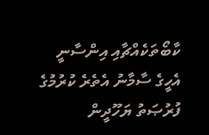ކާބޯތަކެއްޗާއި އިންސާނީ އެހީގެ ސާމާނު އެތެރެ ކުރުމުގެ ފުރުޞަތު ޔަހޫދީން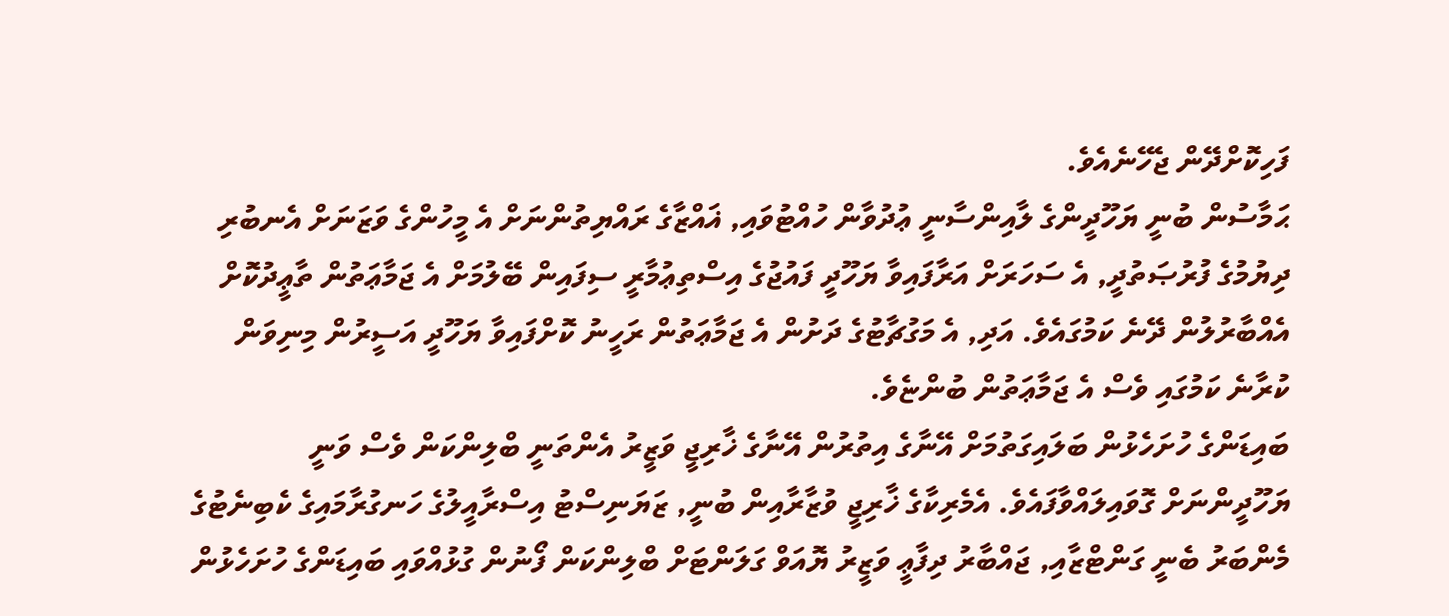ފަހިކޮށްދޭން ޖެހޭނެއެވެ.
ޙަމާސުން ބުނީ ޔަހޫދީންގެ ލާއިންސާނީ ޢުދުވާން ހުއްޓުވައި, ޣައްޒާގެ ރައްޔިތުންނަށް އެ މީހުންގެ ވަޒަނަށް އެނބުރި ދިޔުމުގެ ފުރުޞަތުދީ, އެ ސަހަރަށް އަރާފައިވާ ޔަހޫދީ ފައުޖުގެ އިސްތިޢުމާރީ ސިފައިން ބޭލުމަށް އެ ޖަމާޢަތުން ތާޢީދުކޮށް އެއްބާރުލުން ދޭނެ ކަމުގައެވެ. އަދި, އެ މަގުޗާޓުގެ ދަށުން އެ ޖަމާޢަތުން ރަހީނު ކޮށްފައިވާ ޔަހޫދީ އަސީރުން މިނިވަން ކުރާނެ ކަމުގައި ވެސް އެ ޖަމާޢަތުން ބުންޏެވެ.
ބައިޑަންގެ ހުށަހެޅުން ބަލައިގަތުމަށް އޭނާގެ އިތުރުން އޭނާގެ ޚާރިޖީ ވަޒީރު އެންތަނީ ބްލިންކަން ވެސް ވަނީ ޔަހޫދީންނަށް ގޮވައިލައްވާފައެވެ. އެމެރިކާގެ ޚާރިޖީ ވުޒާރާއިން ބުނީ, ޒަޔަނިސްޓު އިސްރާއީލުގެ ހަނގުރާމައިގެ ކެބިނެޓުގެ މެންބަރު ބެނީ ގަންޓްޒާއި, ޖައްބާރު ދިފާޢީ ވަޒީރު ޔޮއަވް ގަލަންޓަށް ބްލިންކަން ފޯނުން ގުޅުއްވައި ބައިޑަންގެ ހުށަހެޅުން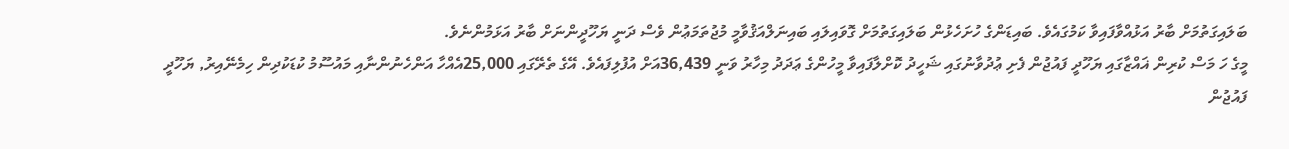ބަލައިގަތުމަށް ބާރު އަޅުއްވާފައިވާ ކަމުގައެވެ. ބައިޑަންގެ ހުށަހެޅުން ބަލައިގަތުމަށް ގޮވައިލައި ބައިނަލްއަޤުވާމީ މުޖުތަމަޢުން ވެސް ދަނީ ޔަހޫދީންނަށް ބާރު އަޅަމުންނެވެ.
މީގެ ހަ މަސް ކުރިން ޣައްޒާގައި ޔަހޫދީ ފައުޖުން ފެށި ޢުދުވާނުގައި ޝަހީދު ކޮށްލާފައިވާ މީހުންގެ ޢަދަދު މިހާރު ވަނީ 36,439އަށް އުފުލިފައެވެ. އޭގެ ތެރޭގައި 25,000އެއްހާ އަންހެނުންނާއި މައުސޫމު ކުޑަކުދިން ހިމެނޭއިރު, ޔަހޫދީ ފައުޖުން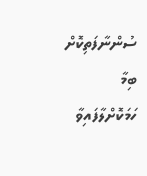ސުންނާފަތިކޮށް ބިމާ ހަމަކޮށްލާފައިވާ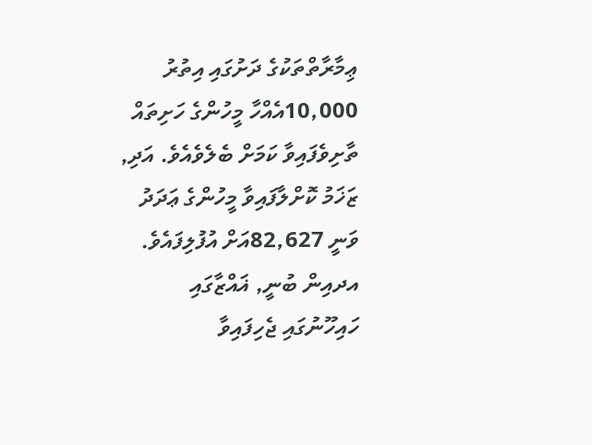ޢިމާރާތްތަކުގެ ދަށުގައި އިތުރު 10,000އެއްހާ މީހުންގެ ހަށިތައް ތާށިވެފައިވާ ކަމަށް ބެލެވެއެވެ. އަދި, ޒަޚަމު ކޮށްލާފައިވާ މީހުންގެ ޢަދަދު ވަނީ 82,627އަށް އުފުލިފައެވެ. އދއިން ބުނީ, ޣައްޒާގައި ހައިހޫނުގައި ޖެހިފައިވާ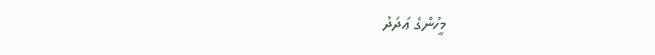މީހުންގެ ޢަދަދު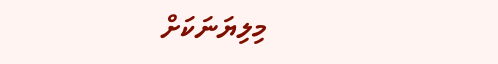މިލިޔަނަކަށް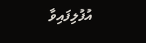އުފުލިފައިވާ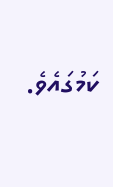ކަމުގައެވެ.